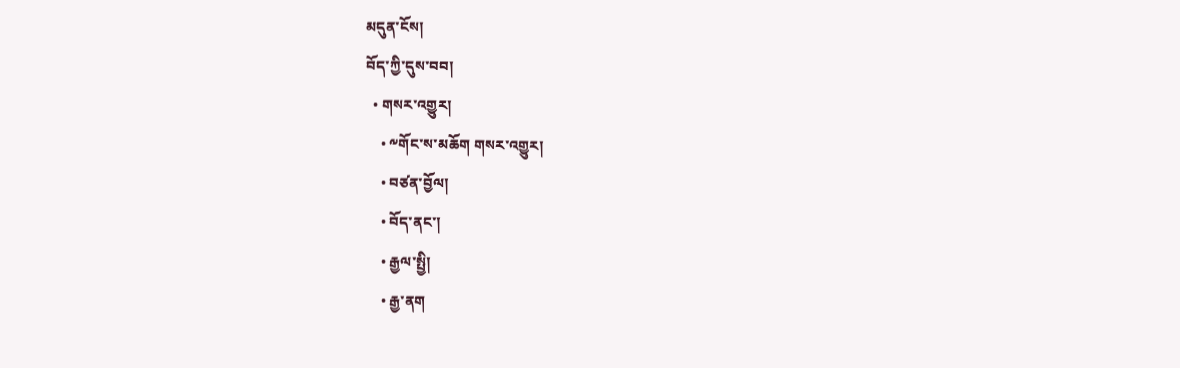མདུན་ངོས།
བོད་ཀྱི་དུས་བབ།
  • གསར་འགྱུར།
    • ༸གོང་ས་མཆོག གསར་འགྱུར།
    • བཙན་བྱོལ།
    • བོད་ནང་།
    • རྒྱལ་སྤྱི།
    • རྒྱ་ནག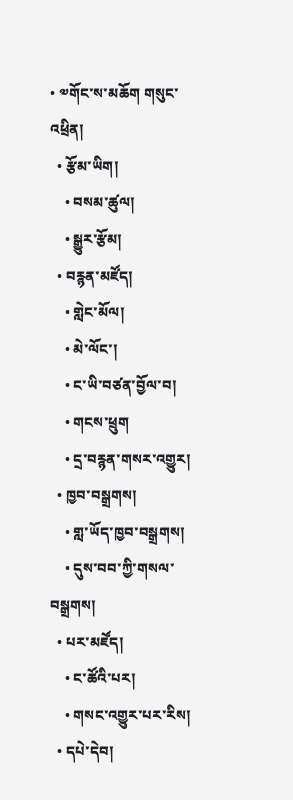• ༧གོང་ས་མཆོག གསུང་འཕྲིན།
  • རྩོམ་ཡིག།
    • བསམ་ཚུལ།
    • སྒྱུར་རྩོམ།
  • བརྙན་མཛོད།
    • གླེང་མོལ།
    • མེ་ལོང་།
    • ང་ཡི་བཙན་བྱོལ་བ།
    • གངས་ཕྲུག
    • དྲ་བརྙན་གསར་འགྱུར།
  • ཁྱབ་བསྒྲགས།
    • གླ་ཡོད་ཁྱབ་བསྒྲགས།
    • དུས་བབ་ཀྱི་གསལ་བསྒྲགས།
  • པར་མཛོད།
    • ང་ཚོའི་པར།
    • གསང་འགྱུར་པར་རིས།
  • དཔེ་དེབ།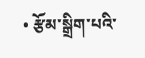• རྩོམ་སྒྲིག་པའི་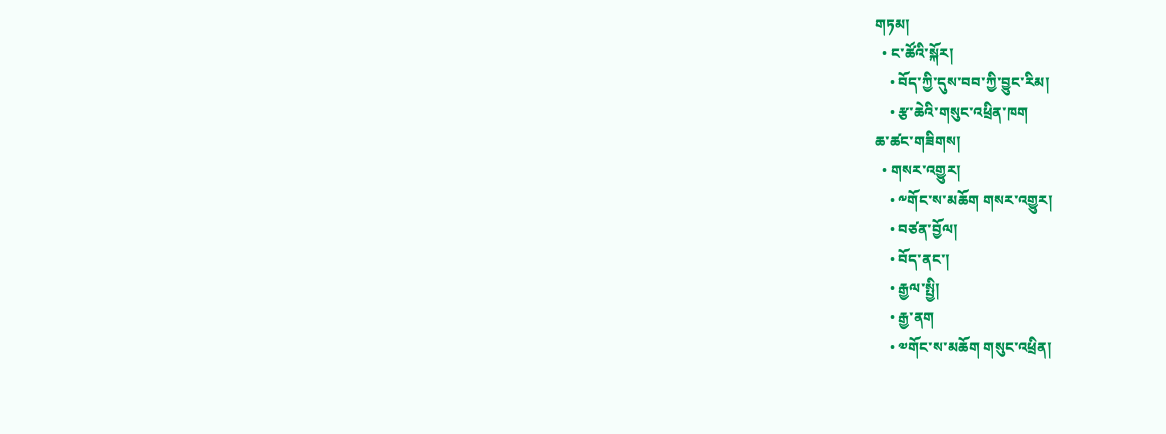གཏམ།
  • ང་ཚོའི་སྐོར།
    • བོད་ཀྱི་དུས་བབ་ཀྱི་བྱུང་རིམ།
    • རྩ་ཆེའི་གསུང་འཕྲིན་ཁག
ཆ་ཚང་གཟིགས།
  • གསར་འགྱུར།
    • ༸གོང་ས་མཆོག གསར་འགྱུར།
    • བཙན་བྱོལ།
    • བོད་ནང་།
    • རྒྱལ་སྤྱི།
    • རྒྱ་ནག
    • ༧གོང་ས་མཆོག གསུང་འཕྲིན།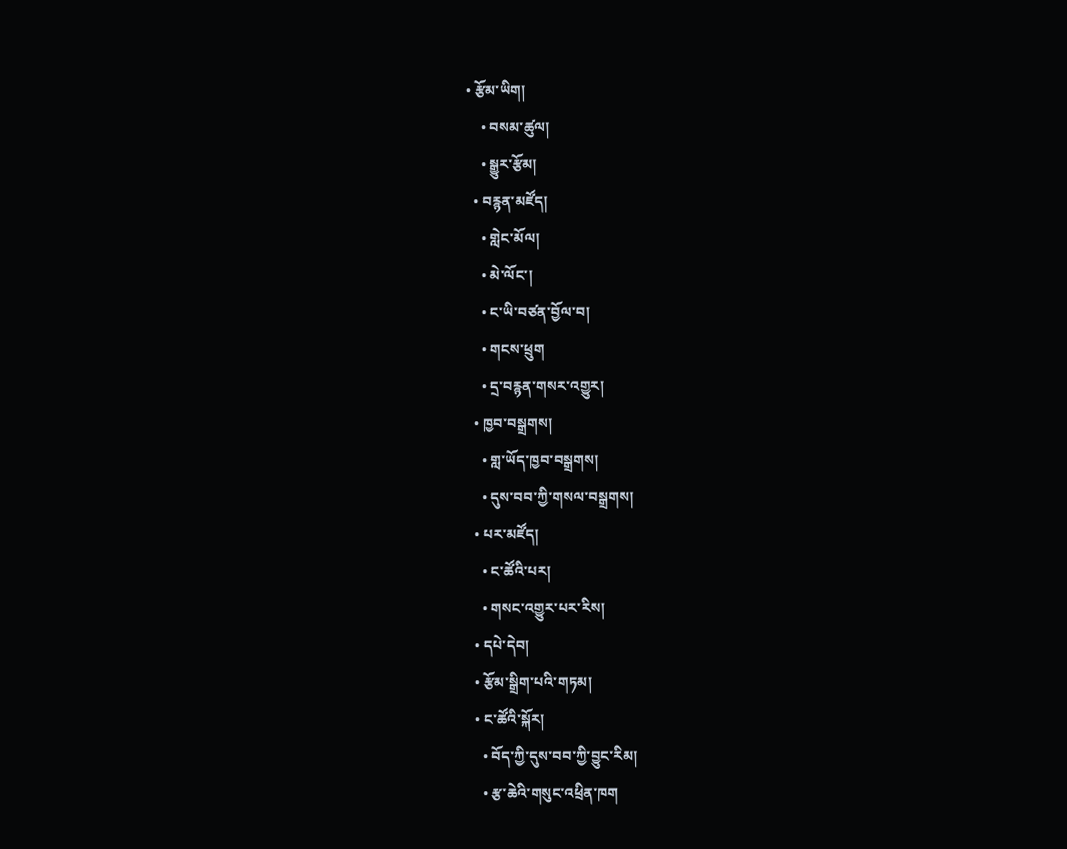• རྩོམ་ཡིག།
    • བསམ་ཚུལ།
    • སྒྱུར་རྩོམ།
  • བརྙན་མཛོད།
    • གླེང་མོལ།
    • མེ་ལོང་།
    • ང་ཡི་བཙན་བྱོལ་བ།
    • གངས་ཕྲུག
    • དྲ་བརྙན་གསར་འགྱུར།
  • ཁྱབ་བསྒྲགས།
    • གླ་ཡོད་ཁྱབ་བསྒྲགས།
    • དུས་བབ་ཀྱི་གསལ་བསྒྲགས།
  • པར་མཛོད།
    • ང་ཚོའི་པར།
    • གསང་འགྱུར་པར་རིས།
  • དཔེ་དེབ།
  • རྩོམ་སྒྲིག་པའི་གཏམ།
  • ང་ཚོའི་སྐོར།
    • བོད་ཀྱི་དུས་བབ་ཀྱི་བྱུང་རིམ།
    • རྩ་ཆེའི་གསུང་འཕྲིན་ཁག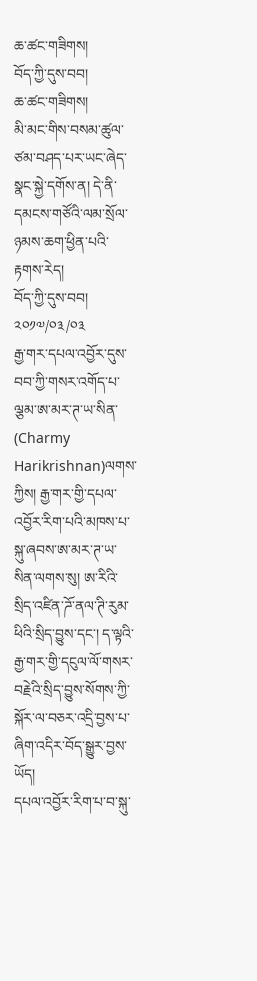ཆ་ཚང་གཟིགས།
བོད་ཀྱི་དུས་བབ།
ཆ་ཚང་གཟིགས།
མི་མང་གིས་བསམ་ཚུལ་ཙམ་བཤད་པར་ཡང་ཞེད་སྣང་སྐྱེ་དགོས་ན། དེ་ནི་དམངས་གཙོའི་ལམ་སྲོལ་ཉམས་ཆག་ཕྱིན་པའི་རྟགས་རེད།
བོད་ཀྱི་དུས་བབ།
༢༠༡༧/༠༣/༠༣
རྒྱ་གར་དཔལ་འབྱོར་དུས་བབ་ཀྱི་གསར་འགོད་པ་ལྕམ་ཨ་མར་ཊ་ཡ་སིན་ (Charmy Harikrishnan)ལགས་ཀྱིས། རྒྱ་གར་གྱི་དཔལ་འབྱོར་རིག་པའི་མཁས་པ་སྐུ་ཞབས་ཨ་མར་ཊ་ཡ་སིན་ལགས་སུ། ཨ་རིའི་སྲིད་འཛིན་ཌོ་ནལ་ཊི་རུམ་ཕིའི་སྲིད་བྱུས་དང་། ད་ལྟའི་རྒྱ་གར་གྱི་དངུལ་ལོ་གསར་བརྗེའི་སྲིད་བྱུས་སོགས་ཀྱི་སྐོར་ལ་བཅར་འདྲི་བྱས་པ་ཞིག་འདིར་བོད་སྒྱུར་བྱས་ཡོད།
དཔལ་འབྱོར་རིག་པ་བ་སྐུ་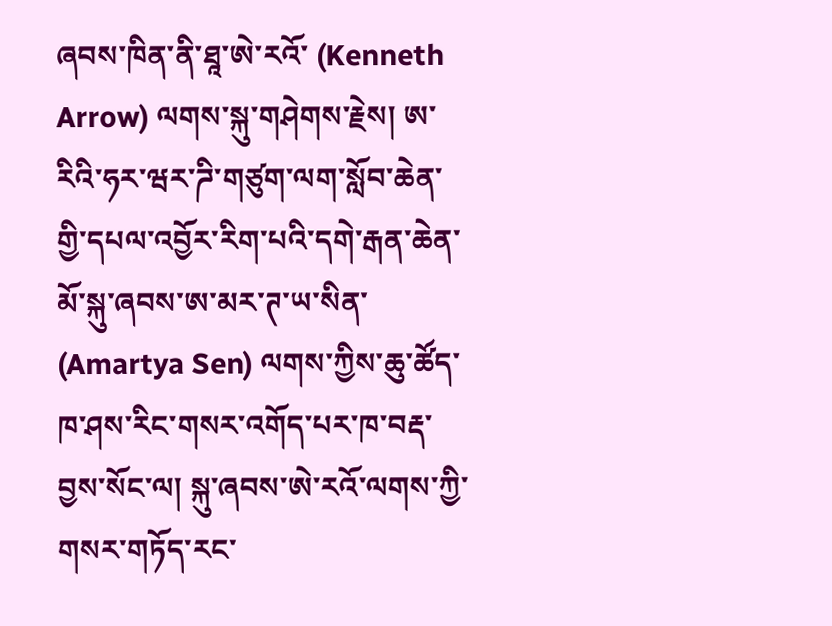ཞབས་ཁིན་ནི་ཐཱ་ཨེ་རའོ་ (Kenneth Arrow) ལགས་སྐུ་གཤེགས་རྗེས། ཨ་རིའི་ཧར་ཝར་ཌི་གཙུག་ལག་སློབ་ཆེན་གྱི་དཔལ་འབྱོར་རིག་པའི་དགེ་རྒན་ཆེན་མོ་སྐུ་ཞབས་ཨ་མར་ཊ་ཡ་སིན་ (Amartya Sen) ལགས་ཀྱིས་ཆུ་ཚོད་ཁ་ཤས་རིང་གསར་འགོད་པར་ཁ་བརྡ་བྱས་སོང་ལ། སྐུ་ཞབས་ཨེ་རའོ་ལགས་ཀྱི་གསར་གཏོད་རང་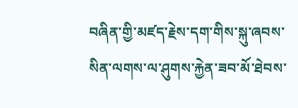བཞིན་གྱི་མཛད་རྗེས་དག་གིས་སྐུ་ཞབས་སིན་ལགས་ལ་ཤུགས་རྐྱེན་ཟབ་མོ་ཐེབས་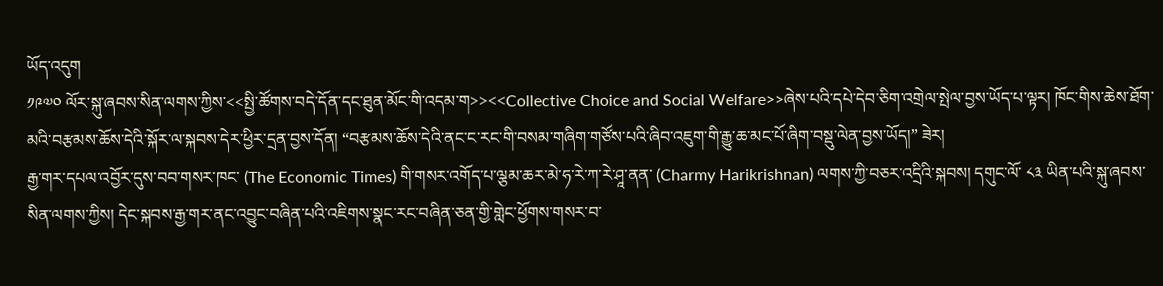ཡོད་འདུག
༡༩༧༠ ལོར་སྐུ་ཞབས་སིན་ལགས་ཀྱིས་<<སྤྱི་ཚོགས་བདེ་དོན་དང་ཐུན་མོང་གི་འདམ་ག>><<Collective Choice and Social Welfare>>ཞེས་པའི་དཔེ་དེབ་ཅིག་འགྲེལ་སྤེལ་བྱས་ཡོད་པ་ལྟར། ཁོང་གིས་ཆེས་ཐོག་མའི་བརྩམས་ཆོས་དེའི་སྐོར་ལ་སྐབས་དེར་ཕྱིར་དྲན་བྱས་དོན། “བརྩམས་ཆོས་དེའི་ནང་ང་རང་གི་བསམ་གཞིག་གཙོས་པའི་ཞིབ་འཇུག་གི་རྒྱུ་ཆ་མང་པོ་ཞིག་བསྡུ་ལེན་བྱས་ཡོད།” ཟེར།
རྒྱ་གར་དཔལ་འབྱོར་དུས་བབ་གསར་ཁང་ (The Economic Times) གི་གསར་འགོད་པ་ལྕམ་ཆར་མེ་ཧ་རེ་ཀ་རེ་ཤཱ་ནན་ (Charmy Harikrishnan) ལགས་ཀྱི་བཅར་འདྲིའི་སྐབས། དགུང་ལོ་ ༨༣ ཡིན་པའི་སྐུ་ཞབས་སིན་ལགས་ཀྱིས། དེང་སྐབས་རྒྱ་གར་ནང་འབྱུང་བཞིན་པའི་འཇིགས་སྣང་རང་བཞིན་ཅན་གྱི་གླེང་ཕྱོགས་གསར་བ་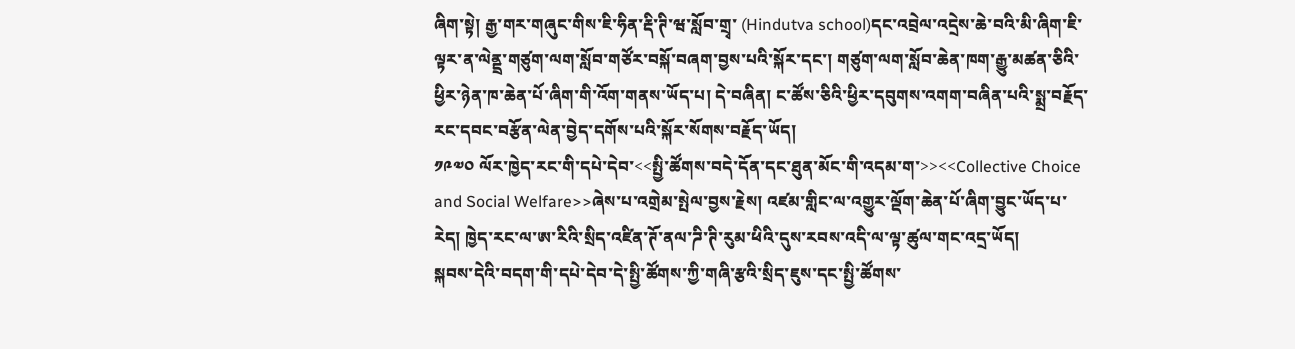ཞིག་སྟེ། རྒྱ་གར་གཞུང་གིས་ཇི་ཧིན་རྡི་ཊི་ཝ་སློབ་གྲྭ་ (Hindutva school)དང་འབྲེལ་འདྲེས་ཆེ་བའི་མི་ཞིག་ཇི་ལྟར་ན་ལེནྡྲ་གཙུག་ལག་སློབ་གཙོར་བསྐོ་བཞག་བྱས་པའི་སྐོར་དང་། གཙུག་ལག་སློབ་ཆེན་ཁག་རྒྱུ་མཚན་ཅིའི་ཕྱིར་ཉེན་ཁ་ཆེན་པོ་ཞིག་གི་འོག་གནས་ཡོད་པ། དེ་བཞིན། ང་ཚོས་ཅིའི་ཕྱིར་དབུགས་འགག་བཞིན་པའི་སྨྲ་བརྗོད་རང་དབང་བརྩོན་ལེན་བྱེད་དགོས་པའི་སྐོར་སོགས་བརྗོད་ཡོད།
༡༩༧༠ ལོར་ཁྱེད་རང་གི་དཔེ་དེབ་<<སྤྱི་ཚོགས་བདེ་དོན་དང་ཐུན་མོང་གི་འདམ་ག་>><<Collective Choice and Social Welfare>>ཞེས་པ་འགྲེམ་སྤེལ་བྱས་རྗེས། འཛམ་གླིང་ལ་འགྱུར་ལྡོག་ཆེན་པོ་ཞིག་བྱུང་ཡོད་པ་རེད། ཁྱེད་རང་ལ་ཨ་རིའི་སྲིད་འཛིན་ཊོ་ནལ་ཌི་ཊི་རུམ་ཕིའི་དུས་རབས་འདི་ལ་ལྟ་ཚུལ་གང་འདྲ་ཡོད།
སྐབས་དེའི་བདག་གི་དཔེ་དེབ་དེ་སྤྱི་ཚོགས་ཀྱི་གཞི་རྩའི་སྲིད་ཇུས་དང་སྤྱི་ཚོགས་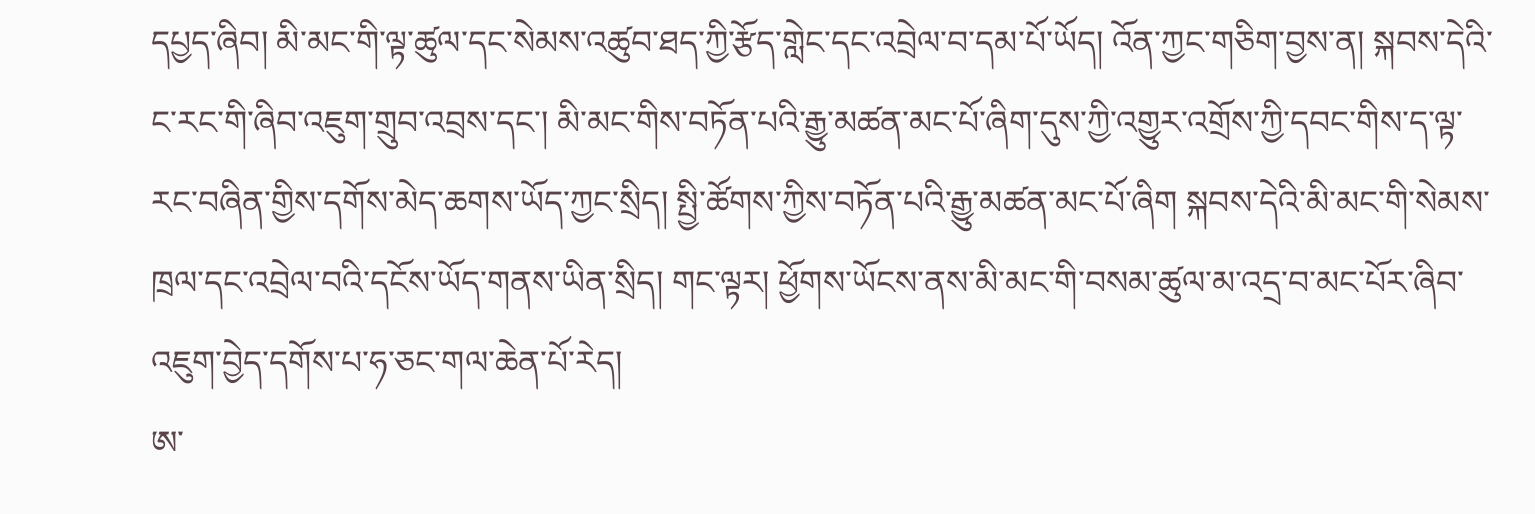དཔྱད་ཞིབ། མི་མང་གི་ལྟ་ཚུལ་དང་སེམས་འཚུབ་ཐད་ཀྱི་རྩོད་གླེང་དང་འབྲེལ་བ་དམ་པོ་ཡོད། འོན་ཀྱང་གཅིག་བྱས་ན། སྐབས་དེའི་ང་རང་གི་ཞིབ་འཇུག་གྲུབ་འབྲས་དང་། མི་མང་གིས་བཏོན་པའི་རྒྱུ་མཚན་མང་པོ་ཞིག་དུས་ཀྱི་འགྱུར་འགྲོས་ཀྱི་དབང་གིས་ད་ལྟ་རང་བཞིན་གྱིས་དགོས་མེད་ཆགས་ཡོད་ཀྱང་སྲིད། སྤྱི་ཚོགས་ཀྱིས་བཏོན་པའི་རྒྱུ་མཚན་མང་པོ་ཞིག སྐབས་དེའི་མི་མང་གི་སེམས་ཁྲལ་དང་འབྲེལ་བའི་དངོས་ཡོད་གནས་ཡིན་སྲིད། གང་ལྟར། ཕྱོགས་ཡོངས་ནས་མི་མང་གི་བསམ་ཚུལ་མ་འདྲ་བ་མང་པོར་ཞིབ་འཇུག་བྱེད་དགོས་པ་ཧ་ཅང་གལ་ཆེན་པོ་རེད།
ཨ་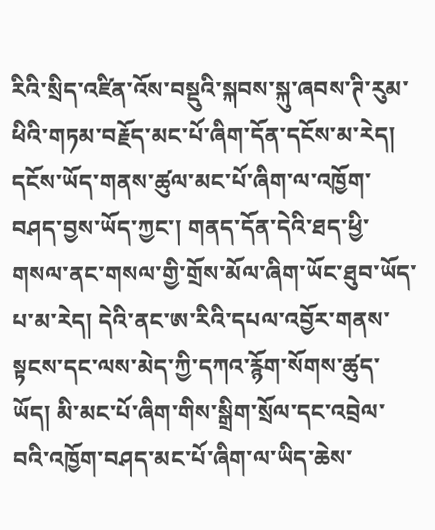རིའི་སྲིད་འཛིན་འོས་བསྡུའི་སྐབས་སྐུ་ཞབས་ཊི་རུམ་ཕིའི་གཏམ་བརྗོད་མང་པོ་ཞིག་དོན་དངོས་མ་རེད། དངོས་ཡོད་གནས་ཚུལ་མང་པོ་ཞིག་ལ་འཁྱོག་བཤད་བྱས་ཡོད་ཀྱང་། གནད་དོན་དེའི་ཐད་ཕྱི་གསལ་ནང་གསལ་གྱི་གྲོས་མོལ་ཞིག་ཡོང་ཐུབ་ཡོད་པ་མ་རེད། དེའི་ནང་ཨ་རིའི་དཔལ་འབྱོར་གནས་སྟངས་དང་ལས་མེད་ཀྱི་དཀའ་རྙོག་སོགས་ཚུད་ཡོད། མི་མང་པོ་ཞིག་གིས་སྒྲིག་སྲོལ་དང་འབྲེལ་བའི་འཁྱོག་བཤད་མང་པོ་ཞིག་ལ་ཡིད་ཆེས་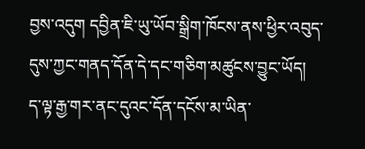བྱས་འདུག དབྱིན་ཇི་ཡུ་ཡོབ་སྒྲིག་ཁོངས་ནས་ཕྱིར་འབུད་དུས་ཀྱང་གནད་དོན་དེ་དང་གཅིག་མཚུངས་བྱུང་ཡོད།
ད་ལྟ་རྒྱ་གར་ནང་དུའང་དོན་དངོས་མ་ཡིན་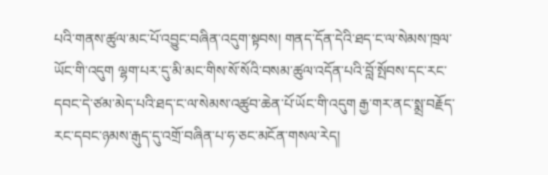པའི་གནས་ཚུལ་མང་པོ་འབྱུང་བཞིན་འདུག་སྟབས། གནད་དོན་དེའི་ཐད་ང་ལ་སེམས་ཁྲལ་ཡོང་གི་འདུག ལྷག་པར་དུ་མི་མང་གིས་སོ་སོའི་བསམ་ཚུལ་འདོན་པའི་བློ་སྤོབས་དང་རང་དབང་དེ་ཙམ་མེད་པའི་ཐད་ང་ལ་སེམས་འཚུབ་ཆེན་པོ་ཡོང་གི་འདུག རྒྱ་གར་ནང་སྨྲ་བརྗོད་རང་དབང་ཉམས་རྒུད་དུ་འགྲོ་བཞིན་པ་ཧ་ཅང་མངོན་གསལ་རེད།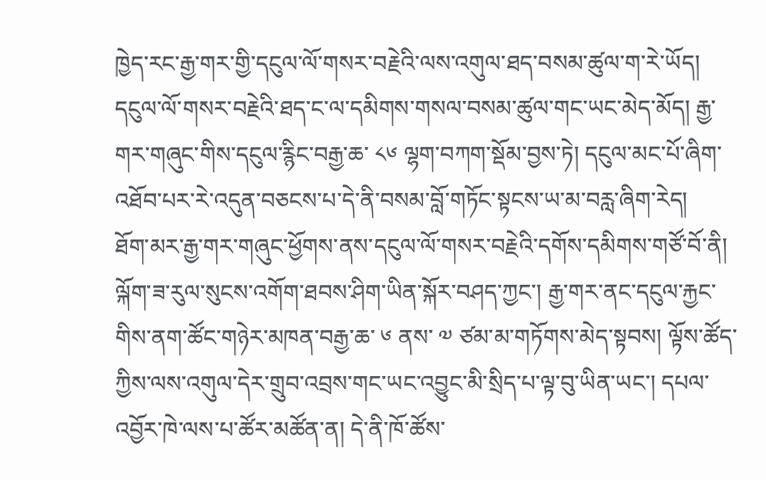ཁྱེད་རང་རྒྱ་གར་གྱི་དངུལ་ལོ་གསར་བརྗེའི་ལས་འགུལ་ཐད་བསམ་ཚུལ་ག་རེ་ཡོད།
དངུལ་ལོ་གསར་བརྗེའི་ཐད་ང་ལ་དམིགས་གསལ་བསམ་ཚུལ་གང་ཡང་མེད་མོད། རྒྱ་གར་གཞུང་གིས་དངུལ་རྙིང་བརྒྱ་ཆ་ ༨༦ ལྷག་བཀག་སྡོམ་བྱས་ཏེ། དངུལ་མང་པོ་ཞིག་འཐོབ་པར་རེ་འདུན་བཅངས་པ་དེ་ནི་བསམ་བློ་གཏོང་སྟངས་ཡ་མ་བརླ་ཞིག་རེད།
ཐོག་མར་རྒྱ་གར་གཞུང་ཕྱོགས་ནས་དངུལ་ལོ་གསར་བརྗེའི་དགོས་དམིགས་གཙོ་བོ་ནི། ལྐོག་ཟ་རུལ་སུངས་འགོག་ཐབས་ཤིག་ཡིན་སྐོར་བཤད་ཀྱང་། རྒྱ་གར་ནང་དངུལ་རྐྱང་གིས་ནག་ཚོང་གཉེར་མཁན་བརྒྱ་ཆ་ ༦ ནས་ ༧ ཙམ་མ་གཏོགས་མེད་སྟབས། ལྟོས་ཚོད་ཀྱིས་ལས་འགུལ་དེར་གྲུབ་འབྲས་གང་ཡང་འབྱུང་མི་སྲིད་པ་ལྟ་བུ་ཡིན་ཡང་། དཔལ་འབྱོར་ཁེ་ལས་པ་ཚོར་མཚོན་ན། དེ་ནི་ཁོ་ཚོས་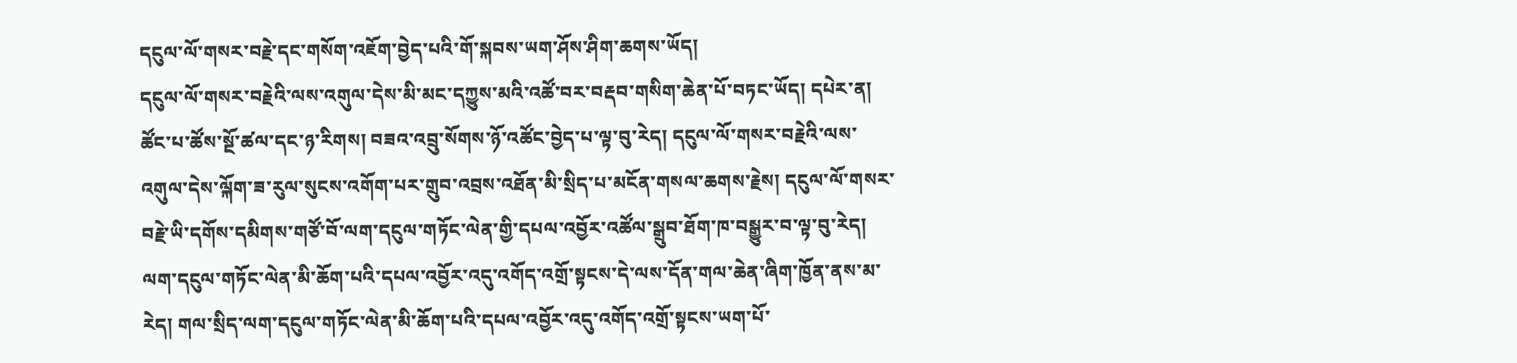དངུལ་ལོ་གསར་བརྗེ་དང་གསོག་འཇོག་བྱེད་པའི་གོ་སྐབས་ཡག་ཤོས་ཤིག་ཆགས་ཡོད།
དངུལ་ལོ་གསར་བརྗེའི་ལས་འགུལ་དེས་མི་མང་དཀྱུས་མའི་འཚོ་བར་བརྡབ་གསིག་ཆེན་པོ་བཏང་ཡོད། དཔེར་ན། ཚོང་པ་ཚོས་སྔོ་ཚལ་དང་ཉ་རིགས། བཟའ་འབྲུ་སོགས་ཉོ་འཚོང་བྱེད་པ་ལྟ་བུ་རེད། དངུལ་ལོ་གསར་བརྗེའི་ལས་འགུལ་དེས་ལྐོག་ཟ་རུལ་སུངས་འགོག་པར་གྲུབ་འབྲས་འཐོན་མི་སྲིད་པ་མངོན་གསལ་ཆགས་རྗེས། དངུལ་ལོ་གསར་བརྗེ་ཡི་དགོས་དམིགས་གཙོ་བོ་ལག་དངུལ་གཏོང་ལེན་གྱི་དཔལ་འབྱོར་འཚོལ་སྒྲུབ་ཐོག་ཁ་བསྒྱུར་བ་ལྟ་བུ་རེད།
ལག་དངུལ་གཏོང་ལེན་མི་ཆོག་པའི་དཔལ་འབྱོར་འདུ་འགོད་འགྲོ་སྟངས་དེ་ལས་དོན་གལ་ཆེན་ཞིག་ཁྱོན་ནས་མ་རེད། གལ་སྲིད་ལག་དངུལ་གཏོང་ལེན་མི་ཆོག་པའི་དཔལ་འབྱོར་འདུ་འགོད་འགྲོ་སྟངས་ཡག་པོ་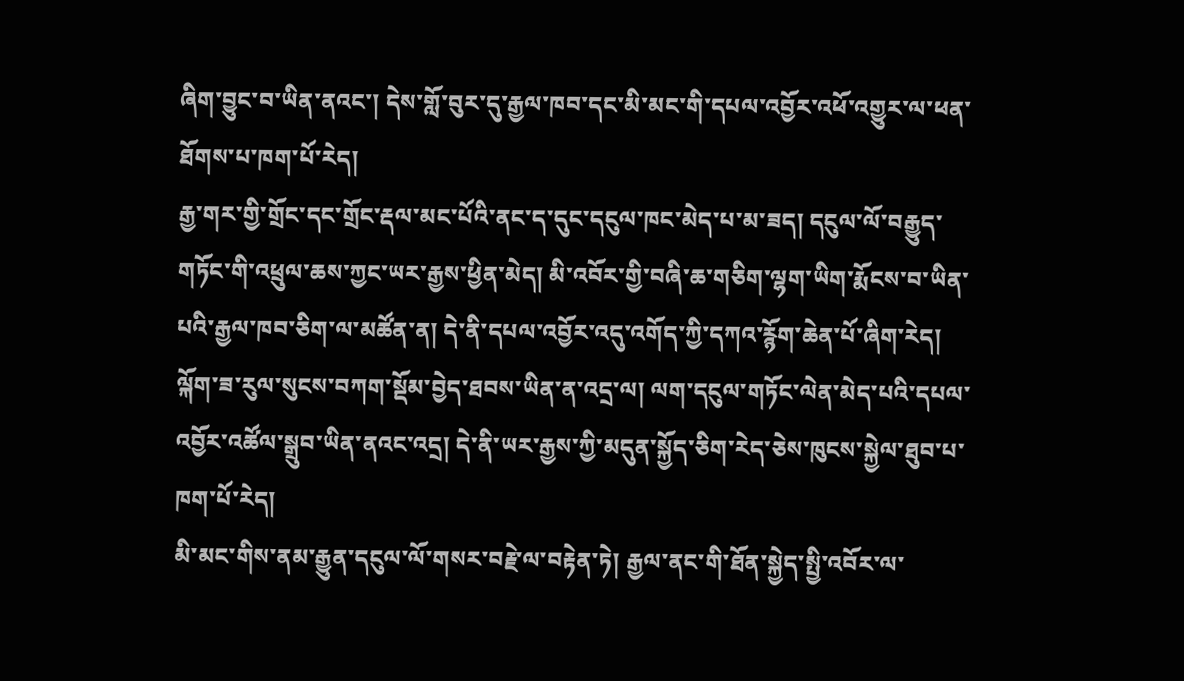ཞིག་བྱུང་བ་ཡིན་ནའང་། དེས་གློ་བུར་དུ་རྒྱལ་ཁབ་དང་མི་མང་གི་དཔལ་འབྱོར་འཕོ་འགྱུར་ལ་ཕན་ཐོགས་པ་ཁག་པོ་རེད།
རྒྱ་གར་གྱི་གྲོང་དང་གྲོང་རྡལ་མང་པོའི་ནང་ད་དུང་དངུལ་ཁང་མེད་པ་མ་ཟད། དངུལ་ལོ་བརྒྱུད་གཏོང་གི་འཕྲུལ་ཆས་ཀྱང་ཡར་རྒྱས་ཕྱིན་མེད། མི་འབོར་གྱི་བཞི་ཆ་གཅིག་ལྷག་ཡིག་རྨོངས་བ་ཡིན་པའི་རྒྱལ་ཁབ་ཅིག་ལ་མཚོན་ན། དེ་ནི་དཔལ་འབྱོར་འདུ་འགོད་ཀྱི་དཀའ་རྙོག་ཆེན་པོ་ཞིག་རེད། ལྐོག་ཟ་རུལ་སུངས་བཀག་སྡོམ་བྱེད་ཐབས་ཡིན་ན་འདྲ་ལ། ལག་དངུལ་གཏོང་ལེན་མེད་པའི་དཔལ་འབྱོར་འཚོལ་སྒྲུབ་ཡིན་ནའང་འདྲ། དེ་ནི་ཡར་རྒྱས་ཀྱི་མདུན་སྐྱོད་ཅིག་རེད་ཅེས་ཁུངས་སྐྱེལ་ཐུབ་པ་ཁག་པོ་རེད།
མི་མང་གིས་ནམ་རྒྱུན་དངུལ་ལོ་གསར་བརྗེ་ལ་བརྟེན་ཏེ། རྒྱལ་ནང་གི་ཐོན་སྐྱེད་སྤྱི་འབོར་ལ་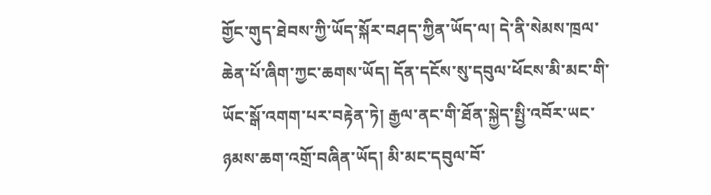གྱོང་གུད་ཐེབས་ཀྱི་ཡོད་སྐོར་བཤད་ཀྱིན་ཡོད་ལ། དེ་ནི་སེམས་ཁྲལ་ཆེན་པོ་ཞིག་ཀྱང་ཆགས་ཡོད། དོན་དངོས་སུ་དབུལ་ཕོངས་མི་མང་གི་ཡོང་སྒོ་འགག་པར་བརྟེན་ཏེ། རྒྱལ་ནང་གི་ཐོན་སྐྱེད་སྤྱི་འབོར་ཡང་ཉམས་ཆག་འགྲོ་བཞིན་ཡོད། མི་མང་དབུལ་བོ་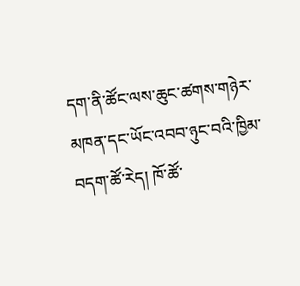དག་ནི་ཚོང་ལས་ཆུང་ཚགས་གཉེར་མཁན་དང་ཡོང་འབབ་ཉུང་བའི་ཁྱིམ་བདག་ཚོ་རེད། ཁོ་ཚོ་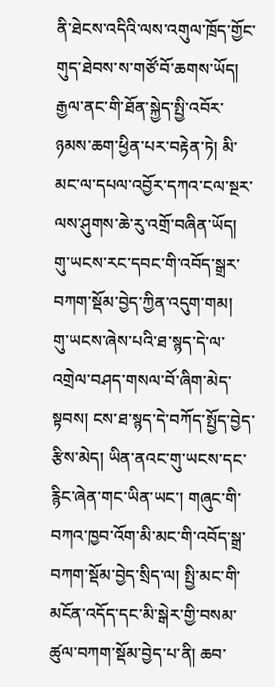ནི་ཐེངས་འདིའི་ལས་འགུལ་ཁྲོད་གྱོང་གུད་ཐེབས་ས་གཙོ་བོ་ཆགས་ཡོད། རྒྱལ་ནང་གི་ཐོན་སྐྱེད་སྤྱི་འབོར་ཉམས་ཆག་ཕྱིན་པར་བརྟེན་ཏེ། མི་མང་ལ་དཔལ་འབྱོར་དཀའ་ངལ་སྔར་ལས་ཤུགས་ཆེ་རུ་འགྲོ་བཞིན་ཡོད།
གུ་ཡངས་རང་དབང་གི་འབོད་སྒྲར་བཀག་སྡོམ་བྱེད་ཀྱིན་འདུག་གམ།
གུ་ཡངས་ཞེས་པའི་ཐ་སྙད་དེ་ལ་འགྲེལ་བཤད་གསལ་བོ་ཞིག་མེད་སྟབས། ངས་ཐ་སྙད་དེ་བཀོད་སྤྱོད་བྱེད་རྩིས་མེད། ཡིན་ནའང་གུ་ཡངས་དང་རྙིང་ཞེན་གང་ཡིན་ཡང་། གཞུང་གི་བཀའ་ཁྱབ་འོག་མི་མང་གི་འབོད་སྒྲ་བཀག་སྡོམ་བྱེད་སྲིད་ལ། སྤྱི་མང་གི་མངོན་འདོད་དང་མི་སྒེར་གྱི་བསམ་ཚུལ་བཀག་སྡོམ་བྱེད་པ་ནི། ཆབ་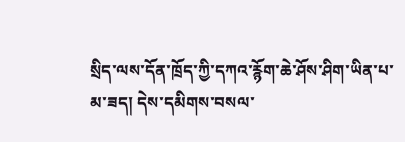སྲིད་ལས་དོན་ཁྲོད་ཀྱི་དཀའ་རྙོག་ཆེ་ཤོས་ཤིག་ཡིན་པ་མ་ཟད། དེས་དམིགས་བསལ་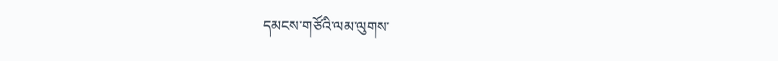དམངས་གཙོའི་ལམ་ལུགས་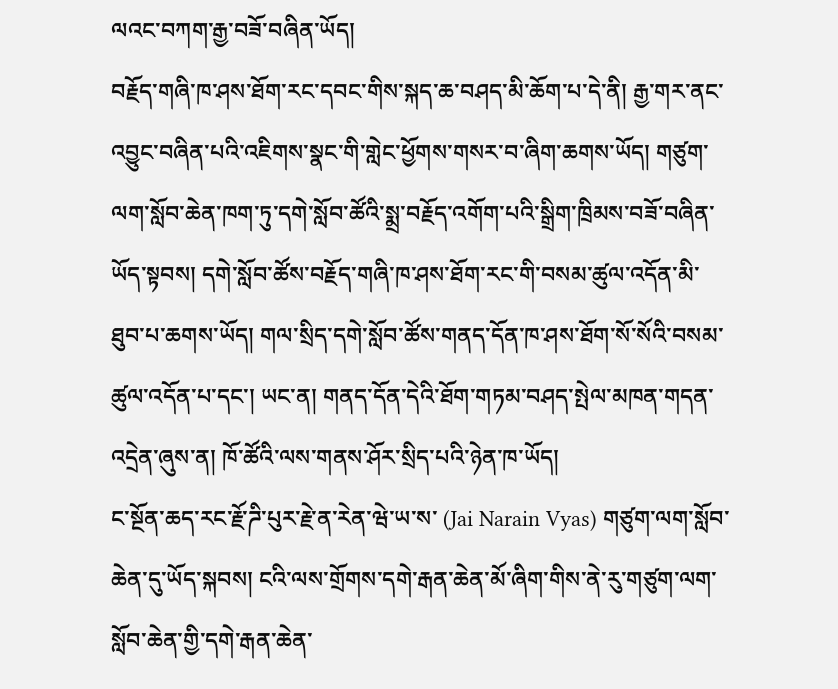ལའང་བཀག་རྒྱ་བཟོ་བཞིན་ཡོད།
བརྗོད་གཞི་ཁ་ཤས་ཐོག་རང་དབང་གིས་སྐད་ཆ་བཤད་མི་ཆོག་པ་དེ་ནི། རྒྱ་གར་ནང་འབྱུང་བཞིན་པའི་འཇིགས་སྣང་གི་གླེང་ཕྱོགས་གསར་བ་ཞིག་ཆགས་ཡོད། གཙུག་ལག་སློབ་ཆེན་ཁག་ཏུ་དགེ་སློབ་ཚོའི་སྨྲ་བརྗོད་འགོག་པའི་སྒྲིག་ཁྲིམས་བཟོ་བཞིན་ཡོད་སྟབས། དགེ་སློབ་ཚོས་བརྗོད་གཞི་ཁ་ཤས་ཐོག་རང་གི་བསམ་ཚུལ་འདོན་མི་ཐུབ་པ་ཆགས་ཡོད། གལ་སྲིད་དགེ་སློབ་ཚོས་གནད་དོན་ཁ་ཤས་ཐོག་སོ་སོའི་བསམ་ཚུལ་འདོན་པ་དང་། ཡང་ན། གནད་དོན་དེའི་ཐོག་གཏམ་བཤད་སྤེལ་མཁན་གདན་འདྲེན་ཞུས་ན། ཁོ་ཚོའི་ལས་གནས་ཤོར་སྲིད་པའི་ཉེན་ཁ་ཡོད།
ང་སྔོན་ཆད་རང་རྗོ་ཌི་པུར་རྗེ་ན་རེན་ཝེ་ཡ་ས་ (Jai Narain Vyas) གཙུག་ལག་སློབ་ཆེན་དུ་ཡོད་སྐབས། ངའི་ལས་གྲོགས་དགེ་རྒན་ཆེན་མོ་ཞིག་གིས་ནེ་རུ་གཙུག་ལག་སློབ་ཆེན་གྱི་དགེ་རྒན་ཆེན་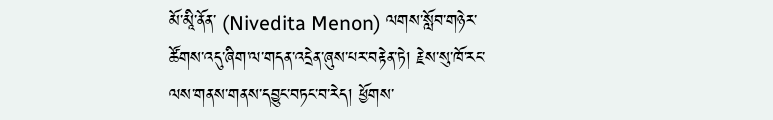མོ་མཱི་ནོན་ (Nivedita Menon) ལགས་སློབ་གཉེར་ཚོགས་འདུ་ཞིག་ལ་གདན་འདྲེན་ཞུས་པར་བརྟེན་ཏེ། རྗེས་སུ་ཁོ་རང་ལས་གནས་གནས་དབྱུང་བཏང་བ་རེད། ཕྱོགས་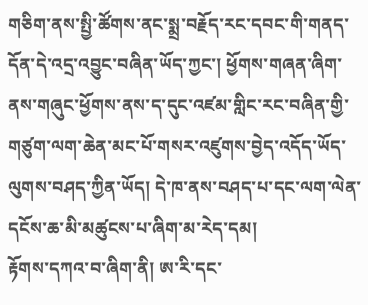གཅིག་ནས་སྤྱི་ཚོགས་ནང་སྨྲ་བརྗོད་རང་དབང་གི་གནད་དོན་དེ་འདྲ་འབྱུང་བཞིན་ཡོད་ཀྱང་། ཕྱོགས་གཞན་ཞིག་ནས་གཞུང་ཕྱོགས་ནས་ད་དུང་འཛམ་གླིང་རང་བཞིན་གྱི་གཙུག་ལག་ཆེན་མང་པོ་གསར་འཛུགས་བྱེད་འདོད་ཡོད་ལུགས་བཤད་ཀྱིན་ཡོད། དེ་ཁ་ནས་བཤད་པ་དང་ལག་ལེན་དངོས་ཆ་མི་མཚུངས་པ་ཞིག་མ་རེད་དམ།
རྟོགས་དཀའ་བ་ཞིག་ནི། ཨ་རི་དང་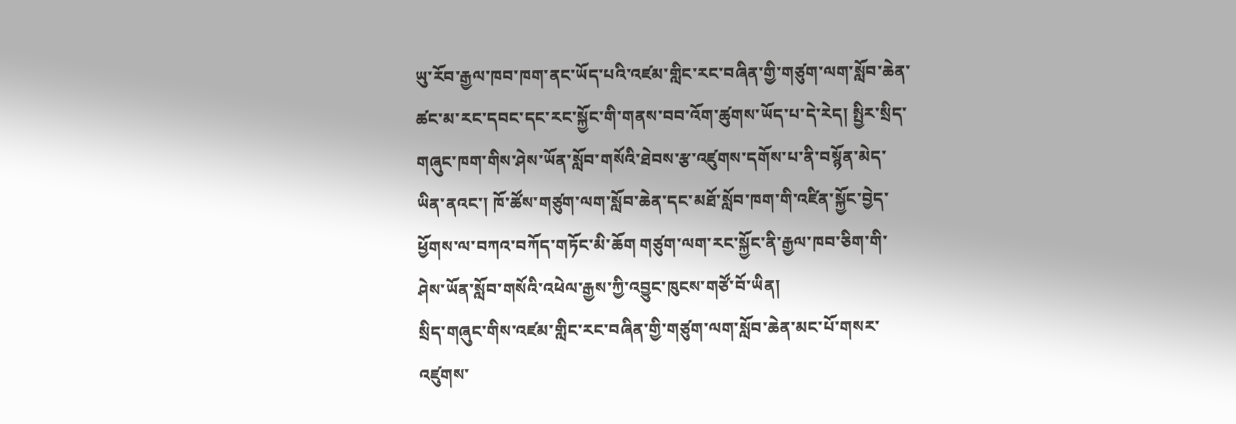ཡུ་རོབ་རྒྱལ་ཁབ་ཁག་ནང་ཡོད་པའི་འཛམ་གླིང་རང་བཞིན་གྱི་གཙུག་ལག་སློབ་ཆེན་ཚང་མ་རང་དབང་དང་རང་སྐྱོང་གི་གནས་བབ་འོག་ཚུགས་ཡོད་པ་དེ་རེད། སྤྱིར་སྲིད་གཞུང་ཁག་གིས་ཤེས་ཡོན་སློབ་གསོའི་ཐེབས་རྩ་འཛུགས་དགོས་པ་ནི་བསྙོན་མེད་ཡིན་ནའང་། ཁོ་ཚོས་གཙུག་ལག་སློབ་ཆེན་དང་མཐོ་སློབ་ཁག་གི་འཛིན་སྐྱོང་བྱེད་ཕྱོགས་ལ་བཀའ་བཀོད་གཏོང་མི་ཆོག གཙུག་ལག་རང་སྐྱོང་ནི་རྒྱལ་ཁབ་ཅིག་གི་ཤེས་ཡོན་སློབ་གསོའི་འཕེལ་རྒྱས་ཀྱི་འབྱུང་ཁུངས་གཙོ་བོ་ཡིན།
སྲིད་གཞུང་གིས་འཛམ་གླིང་རང་བཞིན་གྱི་གཙུག་ལག་སློབ་ཆེན་མང་པོ་གསར་འཛུགས་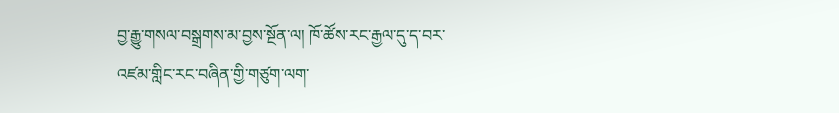བྱ་རྒྱུ་གསལ་བསྒྲགས་མ་བྱས་སྔོན་ལ། ཁོ་ཚོས་རང་རྒྱལ་དུ་ད་བར་འཛམ་གླིང་རང་བཞིན་གྱི་གཙུག་ལག་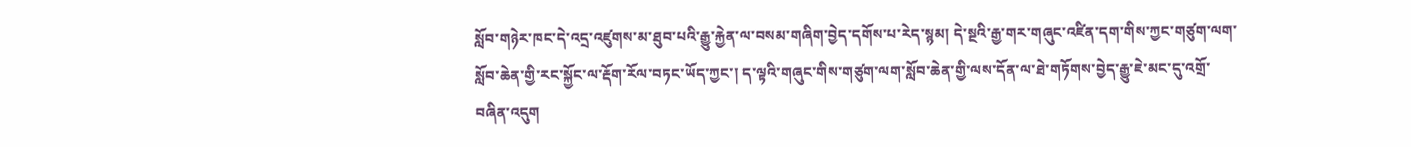སློབ་གཉེར་ཁང་དེ་འདྲ་འཛུགས་མ་ཐུབ་པའི་རྒྱུ་རྐྱེན་ལ་བསམ་གཞིག་བྱེད་དགོས་པ་རེད་སྙམ། དེ་སྔའི་རྒྱ་གར་གཞུང་འཛིན་དག་གིས་ཀྱང་གཙུག་ལག་སློབ་ཆེན་གྱི་རང་སྐྱོང་ལ་རྡོག་རོལ་བཏང་ཡོད་ཀྱང་། ད་ལྟའི་གཞུང་གིས་གཙུག་ལག་སློབ་ཆེན་གྱི་ལས་དོན་ལ་ཐེ་གཏོགས་བྱེད་རྒྱུ་ཇེ་མང་དུ་འགྲོ་བཞིན་འདུག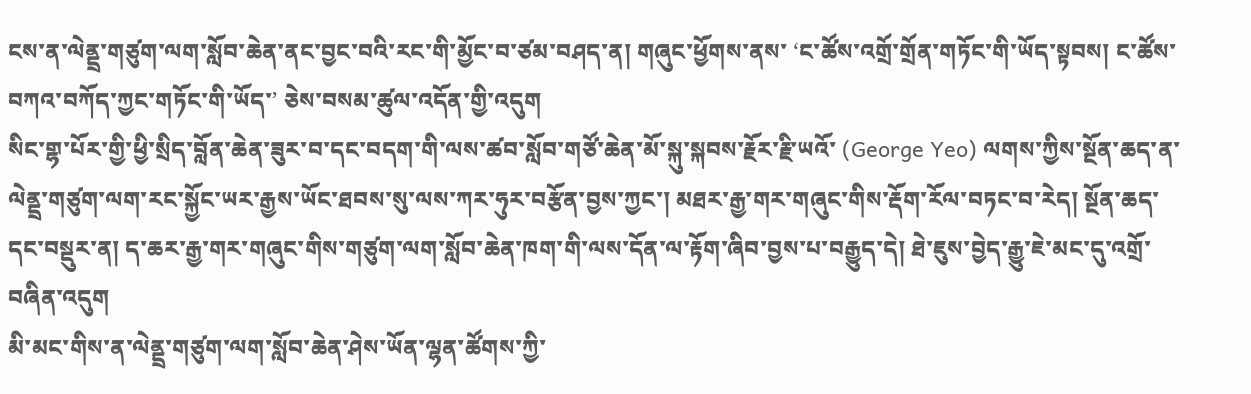ངས་ན་ལེནྡྲ་གཙུག་ལག་སློབ་ཆེན་ནང་བྱང་བའི་རང་གི་མྱོང་བ་ཙམ་བཤད་ན། གཞུང་ཕྱོགས་ནས་ ‘ང་ཚོས་འགྲོ་གྲོན་གཏོང་གི་ཡོད་སྟབས། ང་ཚོས་བཀའ་བཀོད་ཀྱང་གཏོང་གི་ཡོད་’ ཅེས་བསམ་ཚུལ་འདོན་གྱི་འདུག
སིང་གྷ་པོར་གྱི་ཕྱི་སྲིད་བློན་ཆེན་ཟུར་བ་དང་བདག་གི་ལས་ཚབ་སློབ་གཙོ་ཆེན་མོ་སྐུ་སྐབས་རྗོར་རྗི་ཡའོ་ (George Yeo) ལགས་ཀྱིས་སྔོན་ཆད་ན་ལེནྡྲ་གཙུག་ལག་རང་སྐྱོང་ཡར་རྒྱས་ཡོང་ཐབས་སུ་ལས་ཀར་ཧུར་བརྩོན་བྱས་ཀྱང་། མཐར་རྒྱ་གར་གཞུང་གིས་རྡོག་རོལ་བཏང་བ་རེད། སྔོན་ཆད་དང་བསྡུར་ན། ད་ཆར་རྒྱ་གར་གཞུང་གིས་གཙུག་ལག་སློབ་ཆེན་ཁག་གི་ལས་དོན་ལ་རྟོག་ཞིབ་བྱས་པ་བརྒྱུད་དེ། ཐེ་ཇུས་བྱེད་རྒྱུ་ཇེ་མང་དུ་འགྲོ་བཞིན་འདུག
མི་མང་གིས་ན་ལེནྡྲ་གཙུག་ལག་སློབ་ཆེན་ཤེས་ཡོན་ལྷན་ཚོགས་ཀྱི་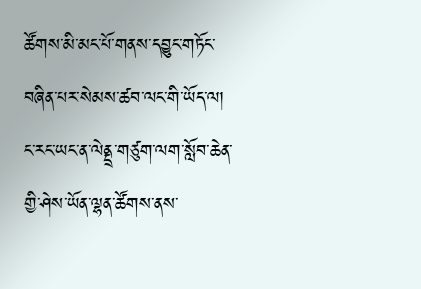ཚོགས་མི་མང་པོ་གནས་དབྱུང་གཏོང་བཞིན་པར་སེམས་ཚབ་ལང་གི་ཡོད་ལ། ང་རང་ཡང་ན་ལེནྡྲ་གཙུག་ལག་སློབ་ཆེན་གྱི་ཤེས་ཡོན་ལྷན་ཚོགས་ནས་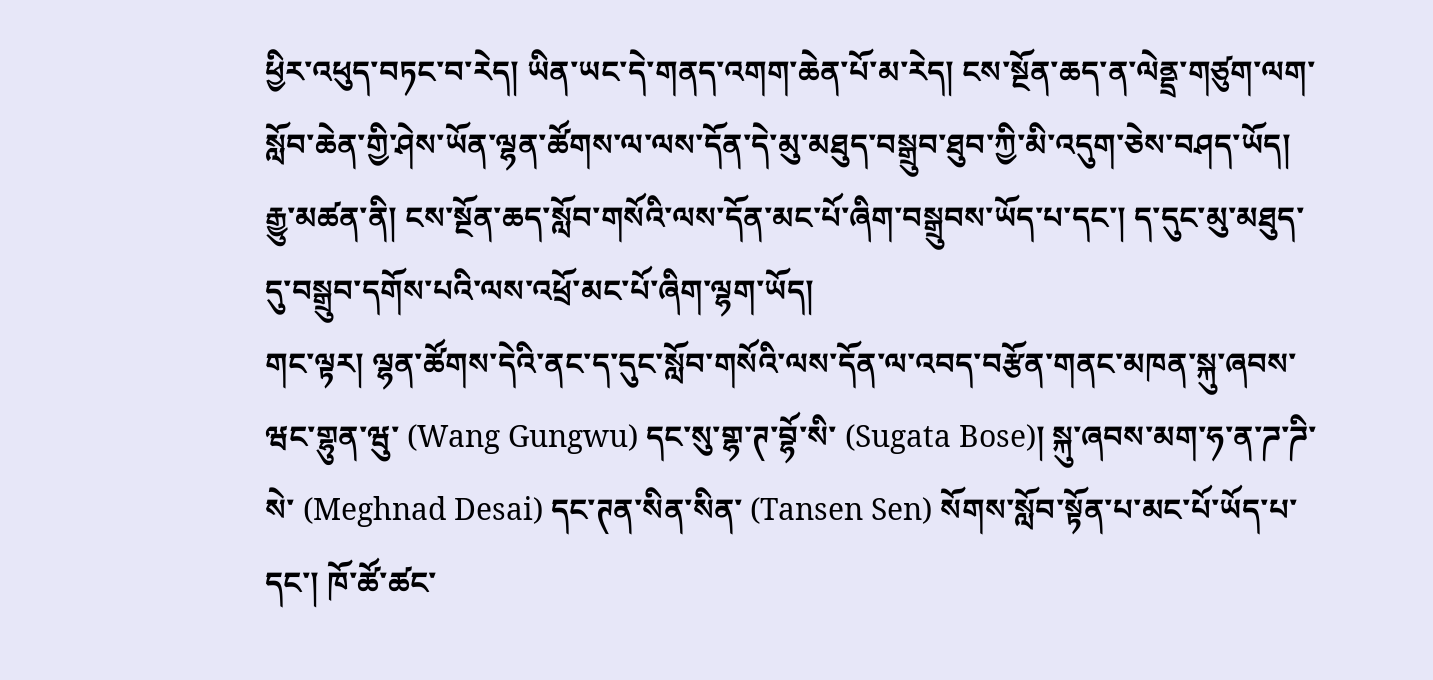ཕྱིར་འཕུད་བཏང་བ་རེད། ཡིན་ཡང་དེ་གནད་འགག་ཆེན་པོ་མ་རེད། ངས་སྔོན་ཆད་ན་ལེནྡྲ་གཙུག་ལག་སློབ་ཆེན་གྱི་ཤེས་ཡོན་ལྷན་ཚོགས་ལ་ལས་དོན་དེ་མུ་མཐུད་བསྒྲུབ་ཐུབ་ཀྱི་མི་འདུག་ཅེས་བཤད་ཡོད། རྒྱུ་མཚན་ནི། ངས་སྔོན་ཆད་སློབ་གསོའི་ལས་དོན་མང་པོ་ཞིག་བསྒྲུབས་ཡོད་པ་དང་། ད་དུང་མུ་མཐུད་དུ་བསྒྲུབ་དགོས་པའི་ལས་འཕྲོ་མང་པོ་ཞིག་ལྷག་ཡོད།
གང་ལྟར། ལྷན་ཚོགས་དེའི་ནང་ད་དུང་སློབ་གསོའི་ལས་དོན་ལ་འབད་བརྩོན་གནང་མཁན་སྐུ་ཞབས་ཝང་གྷུན་ཝུ་ (Wang Gungwu) དང་སུ་གྷ་ཊ་བྷོ་སི་ (Sugata Bose)། སྐུ་ཞབས་མག་ཧ་ན་ཌ་ཌི་སེ་ (Meghnad Desai) དང་ཊན་སིན་སིན་ (Tansen Sen) སོགས་སློབ་སྟོན་པ་མང་པོ་ཡོད་པ་དང་། ཁོ་ཚོ་ཚང་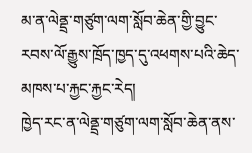མ་ན་ལེནྡྲ་གཙུག་ལག་སློབ་ཆེན་གྱི་བྱུང་རབས་ལོ་རྒྱུས་ཁྲོད་ཁྱད་དུ་འཕགས་པའི་ཆེད་མཁས་པ་རྐྱང་རྐྱང་རེད།
ཁྱེད་རང་ན་ལེནྡྲ་གཙུག་ལག་སློབ་ཆེན་ནས་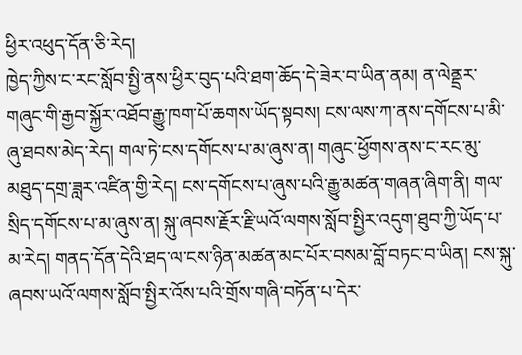ཕྱིར་འཕུད་དོན་ཅི་རེད།
ཁྱེད་ཀྱིས་ང་རང་སློབ་སྤྱི་ནས་ཕྱིར་བུད་པའི་ཐག་ཆོད་དེ་ཟེར་བ་ཡིན་ནམ། ན་ལེནྡྲར་གཞུང་གི་རྒྱབ་སྐྱོར་འཐོབ་རྒྱུ་ཁག་པོ་ཆགས་ཡོད་སྟབས། ངས་ལས་ཀ་ནས་དགོངས་པ་མི་ཞུ་ཐབས་མེད་རེད། གལ་ཏེ་ངས་དགོངས་པ་མ་ཞུས་ན། གཞུང་ཕྱོགས་ནས་ང་རང་མུ་མཐུད་དགྲ་ཟླར་འཛིན་གྱི་རེད། ངས་དགོངས་པ་ཞུས་པའི་རྒྱུ་མཚན་གཞན་ཞིག་ནི། གལ་སྲིད་དགོངས་པ་མ་ཞུས་ན། སྐུ་ཞབས་རྗོར་རྗི་ཡའོ་ལགས་སློབ་སྤྱིར་འདུག་ཐུབ་ཀྱི་ཡོད་པ་མ་རེད། གནད་དོན་དེའི་ཐད་ལ་ངས་ཉིན་མཚན་མང་པོར་བསམ་བློ་བཏང་བ་ཡིན། ངས་སྐུ་ཞབས་ཡའོ་ལགས་སློབ་སྤྱིར་འོས་པའི་གྲོས་གཞི་བཏོན་པ་དེར་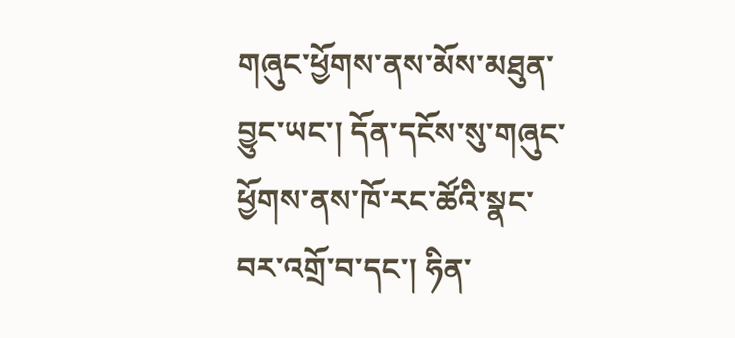གཞུང་ཕྱོགས་ནས་མོས་མཐུན་བྱུང་ཡང་། དོན་དངོས་སུ་གཞུང་ཕྱོགས་ནས་ཁོ་རང་ཚོའི་སྣང་བར་འགྲོ་བ་དང་། ཧིན་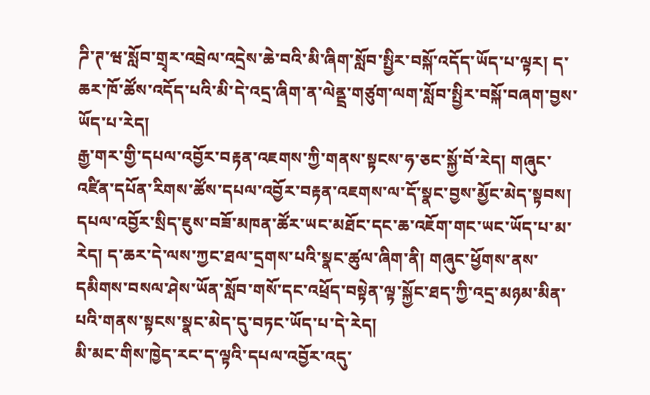ཌི་ཊ་ཝ་སློབ་གྲྭར་འབྲེལ་འདྲེས་ཆེ་བའི་མི་ཞིག་སློབ་སྤྱིར་བསྐོ་འདོད་ཡོད་པ་ལྟར། ད་ཆར་ཁོ་ཚོས་འདོད་པའི་མི་དེ་འདྲ་ཞིག་ན་ལེནྡྲ་གཙུག་ལག་སློབ་སྤྱིར་བསྐོ་བཞག་བྱས་ཡོད་པ་རེད།
རྒྱ་གར་གྱི་དཔལ་འབྱོར་བརྟན་འཇགས་ཀྱི་གནས་སྟངས་ཧ་ཅང་སྐྱོ་བོ་རེད། གཞུང་འཛིན་དཔོན་རིགས་ཚོས་དཔལ་འབྱོར་བརྟན་འཇགས་ལ་དོ་སྣང་བྱས་མྱོང་མེད་སྟབས། དཔལ་འབྱོར་སྲིད་ཇུས་བཟོ་མཁན་ཚོར་ཡང་མཐོང་དང་ཆ་འཇོག་གང་ཡང་ཡོད་པ་མ་རེད། ད་ཆར་དེ་ལས་ཀྱང་ཐལ་དྲགས་པའི་སྣང་ཚུལ་ཞིག་ནི། གཞུང་ཕྱོགས་ནས་དམིགས་བསལ་ཤེས་ཡོན་སློབ་གསོ་དང་འཕྲོད་བསྟེན་ལྟ་སྐྱོང་ཐད་ཀྱི་འདྲ་མཉམ་མིན་པའི་གནས་སྟངས་སྣང་མེད་དུ་བཏང་ཡོད་པ་དེ་རེད།
མི་མང་གིས་ཁྱེད་རང་ད་ལྟའི་དཔལ་འབྱོར་འདུ་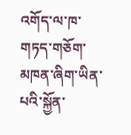འགོད་ལ་ཁ་གཏད་གཅོག་མཁན་ཞིག་ཡིན་པའི་སྐྱོན་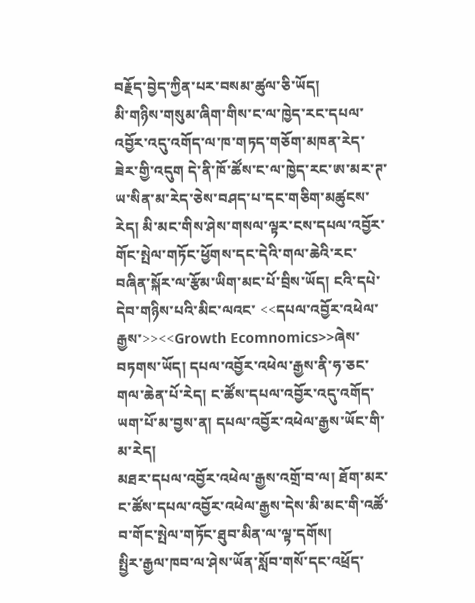བརྗོད་བྱེད་ཀྱིན་པར་བསམ་ཚུལ་ཅི་ཡོད།
མི་གཉིས་གསུམ་ཞིག་གིས་ང་ལ་ཁྱེད་རང་དཔལ་འབྱོར་འདུ་འགོད་ལ་ཁ་གཏད་གཅོག་མཁན་རེད་ཟེར་གྱི་འདུག དེ་ནི་ཁོ་ཚོས་ང་ལ་ཁྱེད་རང་ཨ་མར་ཊ་ཡ་སིན་མ་རེད་ཅེས་བཤད་པ་དང་གཅིག་མཚུངས་རེད། མི་མང་གིས་ཤེས་གསལ་ལྟར་ངས་དཔལ་འབྱོར་གོང་སྤེལ་གཏོང་ཕྱོགས་དང་དེའི་གལ་ཆེའི་རང་བཞིན་སྐོར་ལ་རྩོམ་ཡིག་མང་པོ་བྲིས་ཡོད། ངའི་དཔེ་དེབ་གཉིས་པའི་མིང་ལའང་ <<དཔལ་འབྱོར་འཕེལ་རྒྱས་>><<Growth Ecomnomics>>ཞེས་བཏགས་ཡོད། དཔལ་འབྱོར་འཕེལ་རྒྱས་ནི་ཧ་ཅང་གལ་ཆེན་པོ་རེད། ང་ཚོས་དཔལ་འབྱོར་འདུ་འགོད་ཡག་པོ་མ་བྱས་ན། དཔལ་འབྱོར་འཕེལ་རྒྱས་ཡོང་གི་མ་རེད།
མཐར་དཔལ་འབྱོར་འཕེལ་རྒྱས་འགྲོ་བ་ལ། ཐོག་མར་ང་ཚོས་དཔལ་འབྱོར་འཕེལ་རྒྱས་དེས་མི་མང་གི་འཚོ་བ་གོང་སྤེལ་གཏོང་ཐུབ་མིན་ལ་ལྟ་དགོས།
སྤྱིར་རྒྱལ་ཁབ་ལ་ཤེས་ཡོན་སློབ་གསོ་དང་འཕྲོད་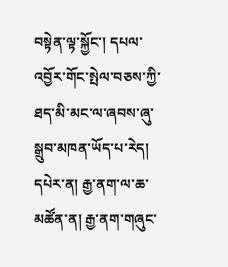བསྟེན་ལྟ་སྐྱོང་། དཔལ་འབྱོར་གོང་སྤེལ་བཅས་ཀྱི་ཐད་མི་མང་ལ་ཞབས་ཞུ་སྒྲུབ་མཁན་ཡོད་པ་རེད། དཔེར་ན། རྒྱ་ནག་ལ་ཆ་མཚོན་ན། རྒྱ་ནག་གཞུང་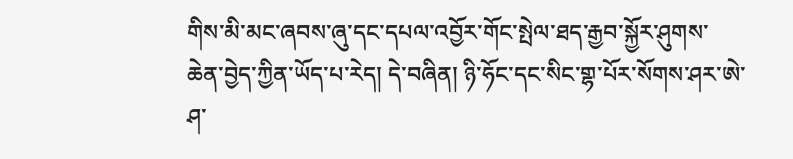གིས་མི་མང་ཞབས་ཞུ་དང་དཔལ་འབྱོར་གོང་སྤེལ་ཐད་རྒྱབ་སྐྱོར་ཤུགས་ཆེན་བྱེད་ཀྱིན་ཡོད་པ་རེད། དེ་བཞིན། ཉི་ཧོང་དང་སིང་གྷ་པོར་སོགས་ཤར་ཨེ་ཤ་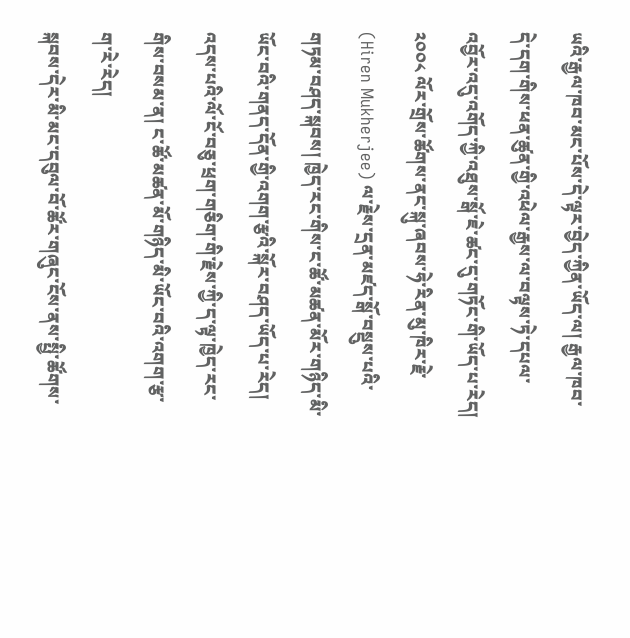ཡའི་རྒྱལ་ཁབ་མང་པོས་དེ་ལྟར་བྱེད་ཀྱིན་ཡོད་ལ། རྒྱལ་ཁབ་དེ་དག་གིས་ཕན་ཚུན་གྱི་འཕེལ་རྒྱས་ལ་བལྟས་ཏེ་དཔལ་འབྱོར་འདུ་འགོད་ཀྱི་འཐུས་སྒོ་ཇེ་ཚང་དུ་གཏོང་གི་ཡོད་པ་རེད།
༢༠༠༨ ལོར་གྲོས་ཚོགས་ནང་སྐུ་ཞབས་ཧེ་རིན་མུ་ཁིར་རྗེ་ (Hiren Mukherjee) ལ་རྗེས་དྲན་མཛད་སྒོ་བསྡུས་པའི་གཏམ་བཤད་སྐབས། ཁྱེད་རང་གིས་ང་ཚོ་མཚན་མོར་གཉིད་མི་ཡོང་བའི་གནད་དོན་གྱི་འགག་རྩའི་སྐོར་བཤད་ཡོད་པ་རེད། འདས་པའི་ལོ་ངོ་བཅུ་ཕྲག་གཅིག་གི་རྗེས་ཀྱི་ད་ལྟ་ཁྱེད་རང་གིས་བསམ་ན། ང་ཚོ་མཚན་མོ་གཉིད་མི་ཡོང་བའི་འགག་རྩ་ག་རེ་རེད།
སྐབས་དེར་མི་མང་དབུལ་བོ་ཚོར་གཞུང་ངོས་ནས་སྤྱི་ཚོགས་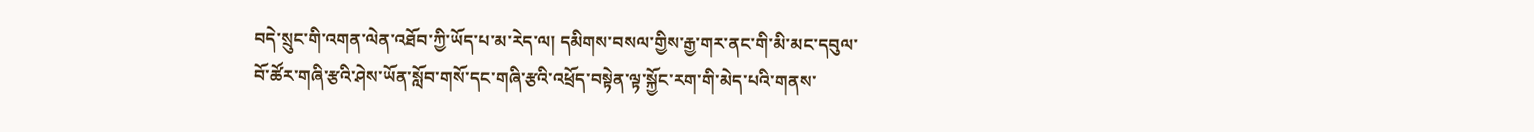བདེ་སྲུང་གི་འགན་ལེན་འཐོབ་ཀྱི་ཡོད་པ་མ་རེད་ལ། དམིགས་བསལ་གྱིས་རྒྱ་གར་ནང་གི་མི་མང་དབུལ་བོ་ཚོར་གཞི་རྩའི་ཤེས་ཡོན་སློབ་གསོ་དང་གཞི་རྩའི་འཕྲོད་བསྟེན་ལྟ་སྐྱོང་རག་གི་མེད་པའི་གནས་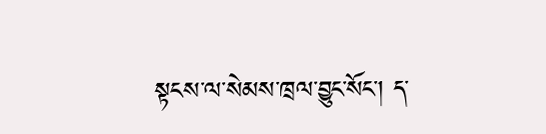སྟངས་ལ་སེམས་ཁྲལ་བྱུང་སོང་། ད་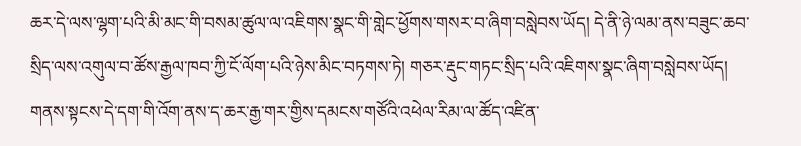ཆར་དེ་ལས་ལྷག་པའི་མི་མང་གི་བསམ་ཚུལ་ལ་འཇིགས་སྣང་གི་གླེང་ཕྱོགས་གསར་བ་ཞིག་བསླེབས་ཡོད། དེ་ནི་ཉེ་ལམ་ནས་བཟུང་ཆབ་སྲིད་ལས་འགུལ་བ་ཚོས་རྒྱལ་ཁབ་ཀྱི་ངོ་ལོག་པའི་ཉེས་མིང་བཏགས་ཏེ། གཅར་རྡུང་གཏང་སྲིད་པའི་འཇིགས་སྣང་ཞིག་བསླེབས་ཡོད། གནས་སྟངས་དེ་དག་གི་འོག་ནས་ད་ཆར་རྒྱ་གར་གྱིས་དམངས་གཙོའི་འཕེལ་རིམ་ལ་ཚོད་འཛིན་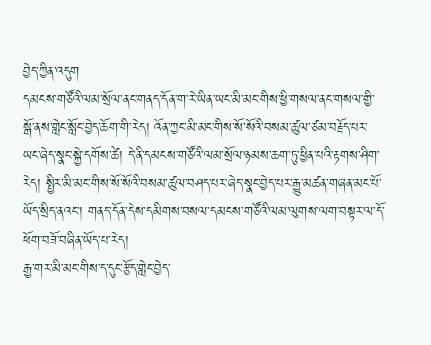བྱེད་ཀྱིན་འདུག
དམངས་གཙོའི་ལམ་སྲོལ་ནང་གནད་དོན་ག་རེ་ཡིན་ཡང་མི་མང་གིས་ཕྱི་གསལ་ནང་གསལ་གྱི་སྒོ་ནས་གླེང་སློང་བྱེད་ཆོག་གི་རེད། འོན་ཀྱང་མི་མང་གིས་སོ་སོའི་བསམ་ཚུལ་ཙམ་བརྗོད་པར་ཡང་ཞེད་སྣང་སྐྱེ་དགོས་ཚེ། དེ་ནི་དམངས་གཙོའི་ལམ་སྲོལ་ཉམས་ཆག་ཏུ་ཕྱིན་པའི་རྟགས་ཤིག་རེད། སྤྱིར་མི་མང་གིས་སོ་སོའི་བསམ་ཚུལ་བཤད་པར་ཞེད་སྣང་བྱེད་པར་རྒྱུ་མཚན་གཞན་མང་པོ་ཡོད་སྲིད་ནའང་། གནད་དོན་དེས་དམིགས་བསལ་དམངས་གཙོའི་ལམ་ལུགས་ལག་བསྟར་ལ་དོ་ཕོག་བཟོ་བཞིན་ཡོད་པ་རེད།
རྒྱ་གར་མི་མང་གིས་ད་དུང་རྩོད་གླེང་བྱེད་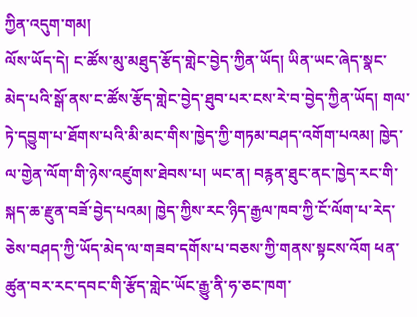ཀྱིན་འདུག་གམ།
ལོས་ཡོད་དེ། ང་ཚོས་མུ་མཐུད་རྩོད་གླེང་བྱེད་ཀྱིན་ཡོད། ཡིན་ཡང་ཞེད་སྣང་མེད་པའི་སྒོ་ནས་ང་ཚོས་རྩོད་གླེང་བྱེད་ཐུབ་པར་ངས་རེ་བ་བྱེད་ཀྱིན་ཡོད། གལ་ཏེ་དབྱུག་པ་ཐོགས་པའི་མི་མང་གིས་ཁྱེད་ཀྱི་གཏམ་བཤད་འགོག་པའམ། ཁྱེད་ལ་གྱེན་ལོག་གི་ཉེས་འཛུགས་ཐེབས་པ། ཡང་ན། བརྙན་ཐུང་ནང་ཁྱེད་རང་གི་སྐད་ཆ་རྫུན་བཟོ་བྱེད་པའམ། ཁྱེད་ཀྱིས་རང་ཉིད་རྒྱལ་ཁབ་ཀྱི་ངོ་ལོག་པ་རེད་ཅེས་བཤད་ཀྱི་ཡོད་མེད་ལ་གཟབ་དགོས་པ་བཅས་ཀྱི་གནས་སྟངས་འོག ཕན་ཚུན་བར་རང་དབང་གི་རྩོད་གླེང་ཡོང་རྒྱུ་ནི་ཧ་ཅང་ཁག་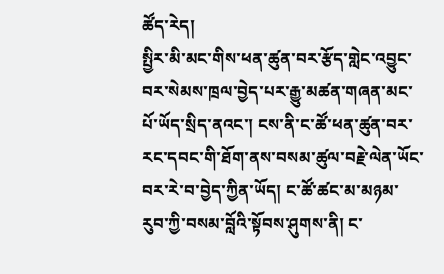ཚོད་རེད།
སྤྱིར་མི་མང་གིས་ཕན་ཚུན་བར་རྩོད་གླེང་འབྱུང་བར་སེམས་ཁྲལ་བྱེད་པར་རྒྱུ་མཚན་གཞན་མང་པོ་ཡོད་སྲིད་ནའང་། ངས་ནི་ང་ཚོ་ཕན་ཚུན་བར་རང་དབང་གི་ཐོག་ནས་བསམ་ཚུལ་བརྗེ་ལེན་ཡོང་བར་རེ་བ་བྱེད་ཀྱིན་ཡོད། ང་ཚོ་ཚང་མ་མཉམ་རུབ་ཀྱི་བསམ་བློའི་སྟོབས་ཤུགས་ནི། ང་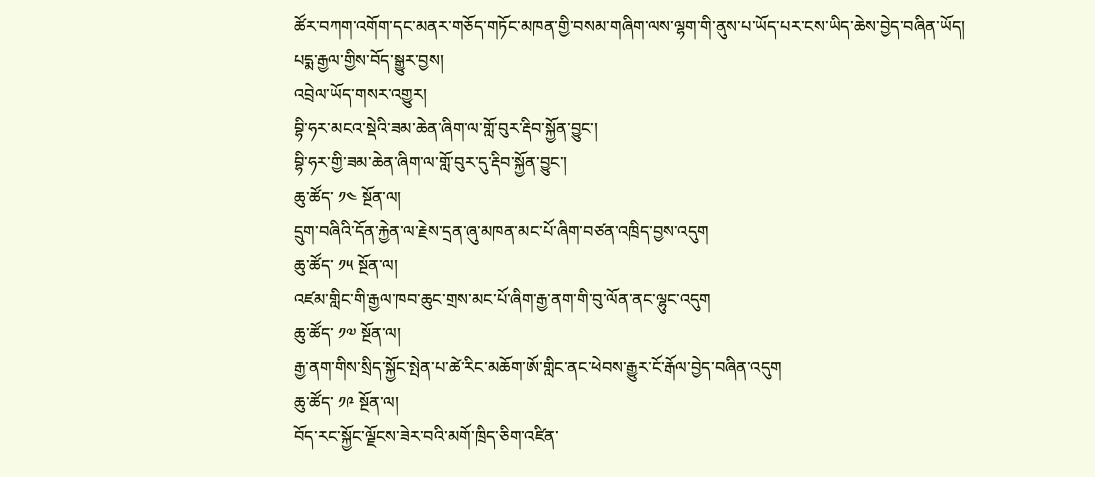ཚོར་བཀག་འགོག་དང་མནར་གཅོད་གཏོང་མཁན་གྱི་བསམ་གཞིག་ལས་ལྷག་གི་ནུས་པ་ཡོད་པར་ངས་ཡིད་ཆེས་བྱེད་བཞིན་ཡོད།
པདྨ་རྒྱལ་གྱིས་བོད་སྒྱུར་བྱས།
འབྲེལ་ཡོད་གསར་འགྱུར།
བྷི་ཧར་མངའ་སྡེའི་ཟམ་ཆེན་ཞིག་ལ་གློ་བུར་རྡིབ་སྐྱོན་བྱུང་།
བྷི་ཧར་གྱི་ཟམ་ཆེན་ཞིག་ལ་གློ་བུར་དུ་རྡིབ་སྐྱོན་བྱུང་།
ཆུ་ཚོད་ ༡༤ སྔོན་ལ།
དྲུག་བཞིའི་དོན་རྐྱེན་ལ་རྗེས་དྲན་ཞུ་མཁན་མང་པོ་ཞིག་བཙན་འཁྲིད་བྱས་འདུག
ཆུ་ཚོད་ ༡༥ སྔོན་ལ།
འཛམ་གླིང་གི་རྒྱལ་ཁབ་ཆུང་གྲས་མང་པོ་ཞིག་རྒྱ་ནག་གི་བུ་ལོན་ནང་ལྷུང་འདུག
ཆུ་ཚོད་ ༡༧ སྔོན་ལ།
རྒྱ་ནག་གིས་སྲིད་སྐྱོང་སྤེན་པ་ཚེ་རིང་མཆོག་ཨོ་གླིང་ནང་ཕེབས་རྒྱུར་ངོ་རྒོལ་བྱེད་བཞིན་འདུག
ཆུ་ཚོད་ ༡༩ སྔོན་ལ།
བོད་རང་སྐྱོང་ལྗོངས་ཟེར་བའི་མགོ་ཁྲིད་ཅིག་འཛིན་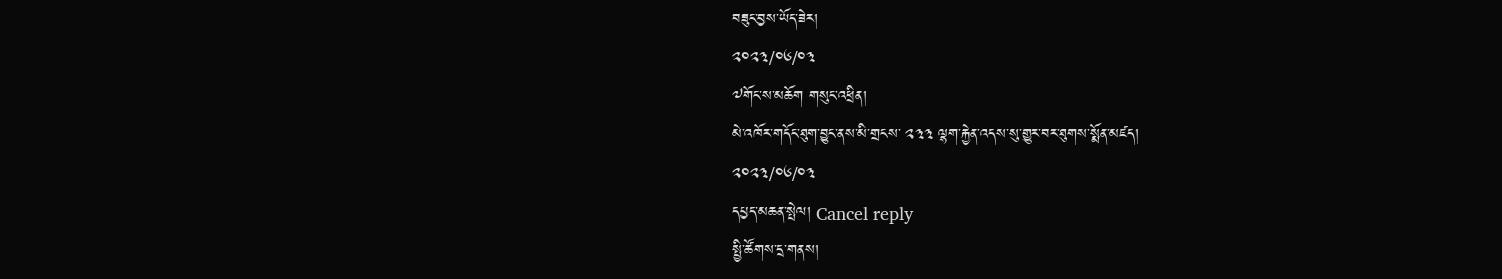བཟུང་བྱས་ཡོད་ཟེར།
༢༠༢༣/༠༦/༠༣
༧གོང་ས་མཆོག གསུང་འཕྲིན།
མེ་འཁོར་གདོང་ཐུག་བྱུང་ནས་མི་གྲངས་ ༢༣༣ ལྷག་རྐྱེན་འདས་སུ་གྱུར་བར་ཐུགས་སྨོན་མཛད།
༢༠༢༣/༠༦/༠༣
དཔྱད་མཆན་སྤེལ། Cancel reply
སྤྱི་ཚོགས་དྲ་གནས།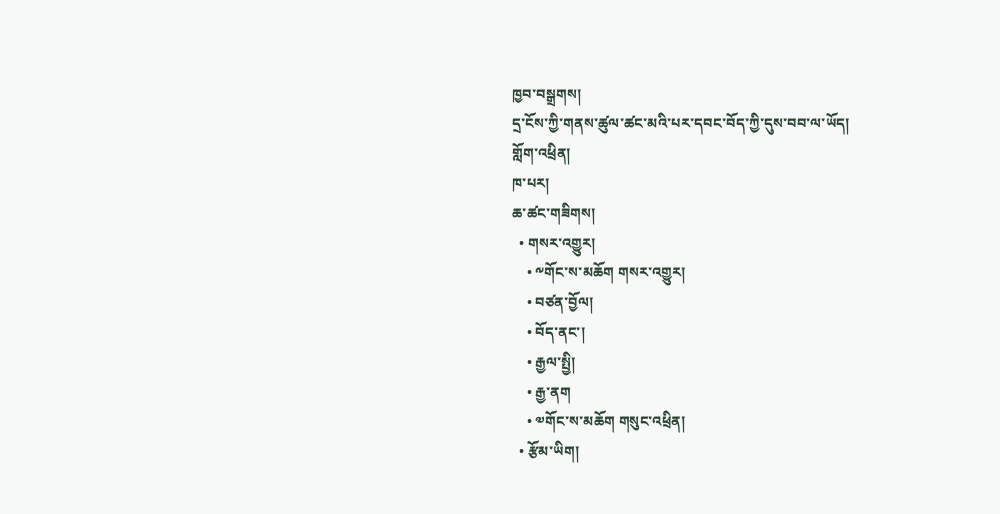ཁྱབ་བསྒྲགས།
དྲ་ངོས་ཀྱི་གནས་ཚུལ་ཚང་མའི་པར་དབང་བོད་ཀྱི་དུས་བབ་ལ་ཡོད།
གློག་འཕྲིན།
ཁ་པར།
ཆ་ཚང་གཟིགས།
  • གསར་འགྱུར།
    • ༸གོང་ས་མཆོག གསར་འགྱུར།
    • བཙན་བྱོལ།
    • བོད་ནང་།
    • རྒྱལ་སྤྱི།
    • རྒྱ་ནག
    • ༧གོང་ས་མཆོག གསུང་འཕྲིན།
  • རྩོམ་ཡིག།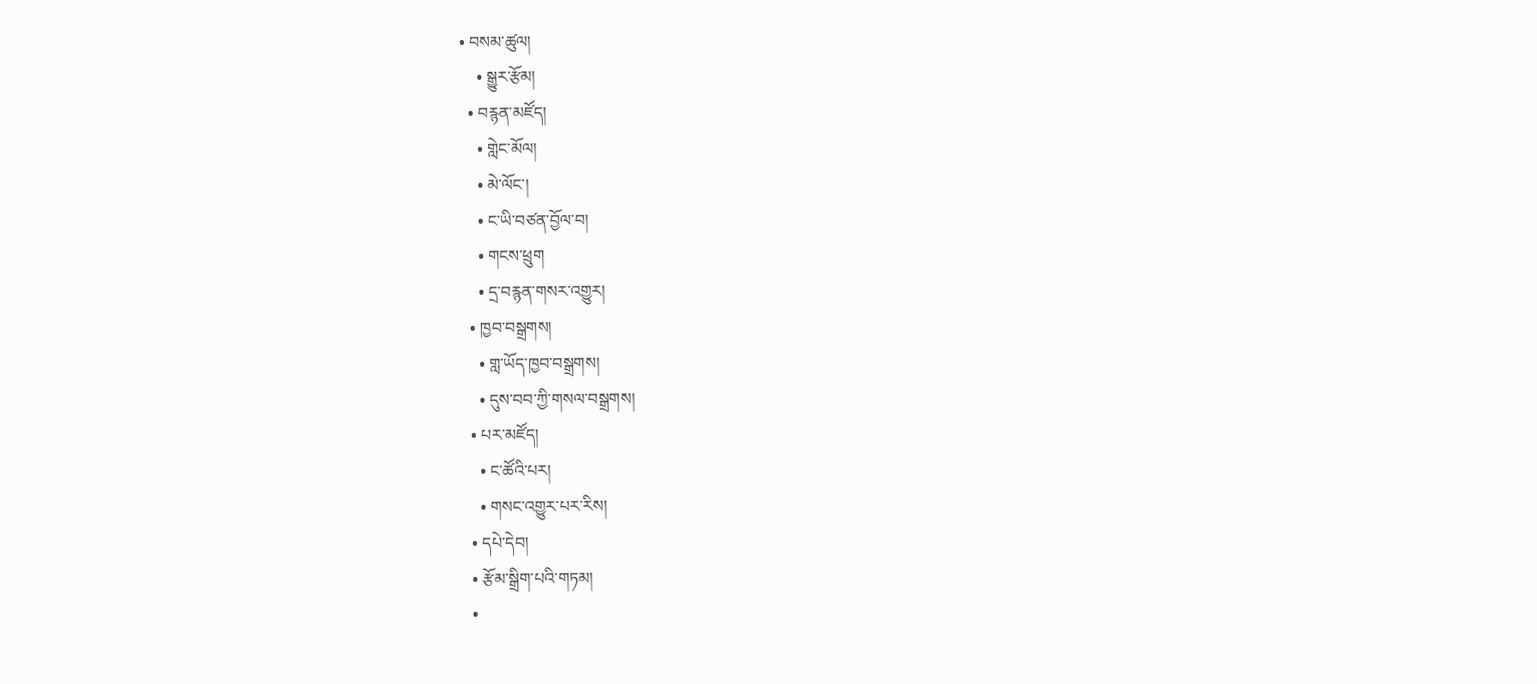• བསམ་ཚུལ།
    • སྒྱུར་རྩོམ།
  • བརྙན་མཛོད།
    • གླེང་མོལ།
    • མེ་ལོང་།
    • ང་ཡི་བཙན་བྱོལ་བ།
    • གངས་ཕྲུག
    • དྲ་བརྙན་གསར་འགྱུར།
  • ཁྱབ་བསྒྲགས།
    • གླ་ཡོད་ཁྱབ་བསྒྲགས།
    • དུས་བབ་ཀྱི་གསལ་བསྒྲགས།
  • པར་མཛོད།
    • ང་ཚོའི་པར།
    • གསང་འགྱུར་པར་རིས།
  • དཔེ་དེབ།
  • རྩོམ་སྒྲིག་པའི་གཏམ།
  •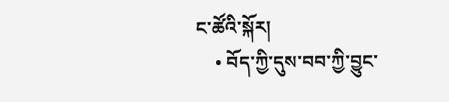ང་ཚོའི་སྐོར།
    • བོད་ཀྱི་དུས་བབ་ཀྱི་བྱུང་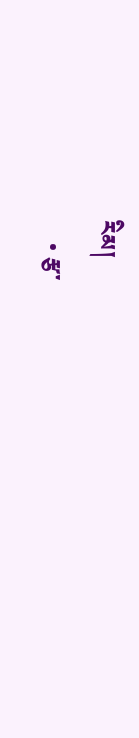རིམ།
    • རྩ་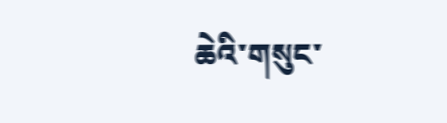ཆེའི་གསུང་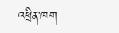འཕྲིན་ཁག